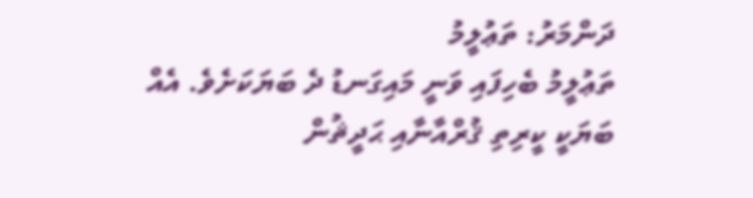ދަންމަރު: ތަޢުލީމު
ތަޢުލީމު ބެހިފައި ވަނީ މައިގަނޑު ދެ ބަޔަކަށެވެ. އެއް ބަޔަކީ ކީރިތި ޤުރްއާނާއި ޙަދީޘުން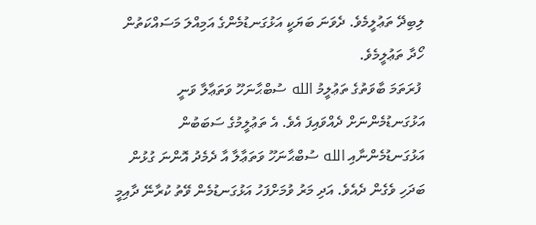ލިބިދޭ ތަޢުލީމެވެ. ދެވަނަ ބަޔަކީ އަޅުގަނޑުމެންގެ އަމިއްލަ މަސައްކަތުން ހޯދާ ތަޢުލީމެވެ.
 ފުރަތަމަ ބާވަތުގެ ތަޢުލީމު الله ސުބްޙާނަހޫ ވަތަޢާލާ ވަނީ އަޅުގަނޑުމެންނަށް ދެއްވައިފަ އެވެ. އެ ތަޢުލީމުގެ ސަބަބުން އަޅުގަނޑުމެންނާއި الله ސުބްޙާނަހޫ ވަތަޢާލާ އާ ދެމެދު އޮންނަ ގުޅުން ބަދަހި ވެގެން ދެއެވެ. އަދި މަރު ވުމަށްފަހު އަޅުގަނޑުމެން ވޭތު ކުރާނޭ ދާއިމީ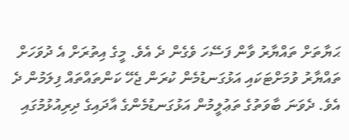ޙަޔާތަށް ތައްޔާރު ވާން ފަސޭހަ ވެގެން ދެ އެވެ. މީގެ އިތުރަށް އެ ދުވަހަށް ތައްޔާރު ވުމަށްޓަކައި އަޅުގަނޑުމެން ކުރަން ޖެހޭ ކަންތައްތައް ފިލަމުން ދެ އެވެ. ދެވަނަ ބާވަތުގެ ތަޢުލީމުން އަޅުގަނޑުމެންގެ އާދައިގެ ދިރިއުޅުމުގައި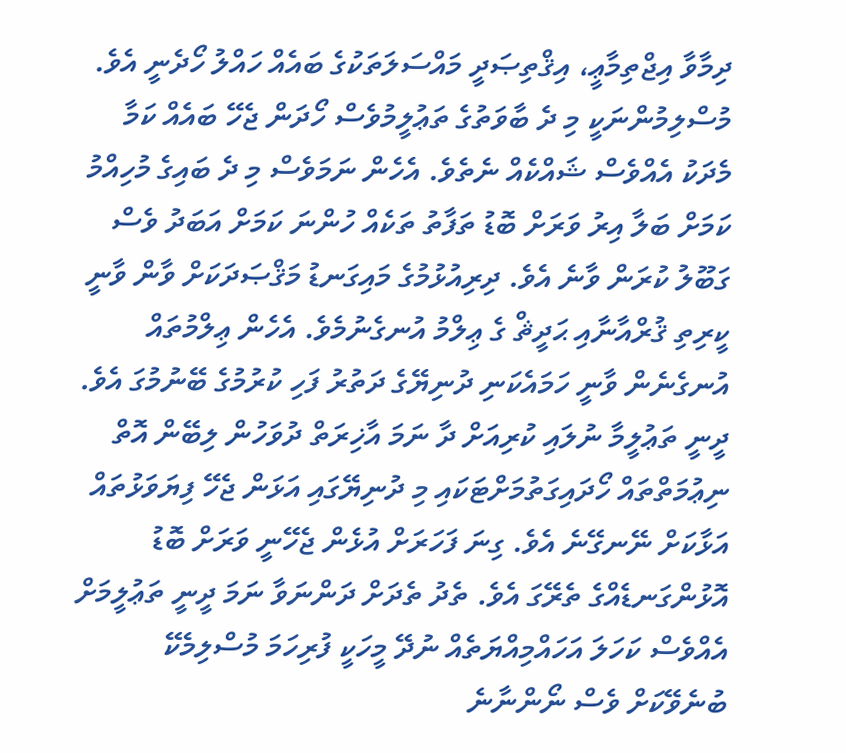ދިމާވާ އިޖްތިމާޢީ، އިޤްތިޞަދީ މައްސަލަތަކުގެ ބައެއް ހައްލު ހޯދެނީ އެވެ.
މުސްލިމުންނަކީ މި ދެ ބާވަތުގެ ތަޢުލީމުވެސް ހޯދަން ޖެހޭ ބައެއް ކަމާ މެދަކު އެއްވެސް ޝައްކެއް ނެތެވެ. އެހެން ނަމަވެސް މި ދެ ބައިގެ މުހިއްމު ކަމަށް ބަލާ އިރު ވަރަށް ބޮޑު ތަފާތު ތަކެއް ހުންނަ ކަމަށް އަބަދު ވެސް ގަބޫލު ކުރަން ވާނެ އެވެ. ދިރިއުޅުމުގެ މައިގަނޑު މަޤްޞަދަކަށް ވާން ވާނީ ކީރިތި ޤުރްއާނާއި ޙަދީޘް ގެ ޢިލްމު އުނގެނުމެވެ. އެހެން ޢިލްމުތައް އުނގެނެން ވާނީ ހަމައެކަނި ދުނިޔޭގެ ދަތުރު ފަހި ކުރުމުގެ ބޭނުމުގަ އެވެ. ދީނީ ތަޢުލީމާ ނުލައި ކުރިއަށް ދާ ނަމަ އާޚިރަތް ދުވަހުން ލިބޭން އޮތް ނިޢުމަތްތައް ހޯދައިގަތުމަށްޓަކައި މި ދުނިޔޭގައި އަޅަން ޖެހޭ ފިޔަވަޅުތައް އަޅާކަށް ނޭނގޭނެ އެވެ. ގިނަ ފަހަރަށް އުޅެން ޖެހޭނީ ވަރަށް ބޮޑު އޮޅުންގަނޑެއްގެ ތެރޭގަ އެވެ. ތެދު ތެދަށް ދަންނަވާ ނަމަ ދީނީ ތަޢުލީމަށް އެއްވެސް ކަހަލަ އަހައްމިއްޔަތެއް ނުދޭ މީހަކީ ފުރިހަމަ މުސްލިމެކޭ ބުނެވޭކަށް ވެސް ނޯންނާނެ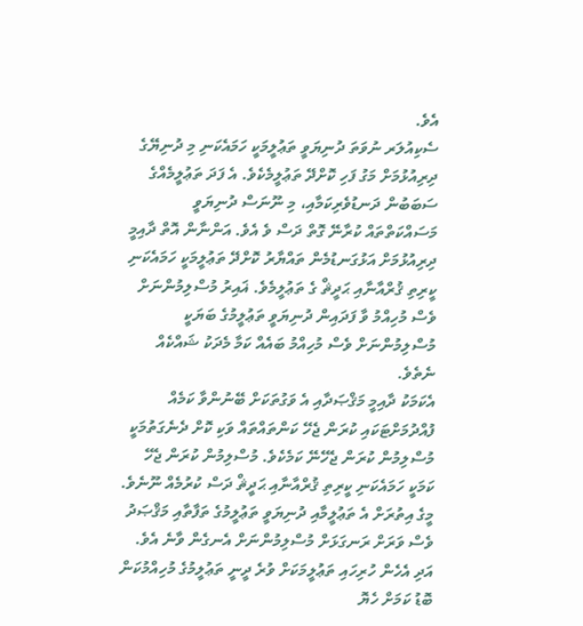އެވެ.
ސެކިއުލަރ ނުވަތަ ދުނިޔަވީ ތަޢުލީމަކީ ހަމައެކަނި މި ދުނިޔޭގެ ދިރިއުޅުމަށް މަގު ފަހި ކޮށްދޭ ތަޢުލީމެކެވެ. އެ ފަދަ ތަޢުލީމެއްގެ ސަބަބުން ދަނޑުވެރިކަމާއި، މި ނޫނަސް ދުނިޔަވީ މަސައްކަތްތައް ކުރާނޭ ގޮތް ދަސް ވެ އެވެ. އަންނާން އޮތް ދާއިމީ ދިރިއުޅުމަށް އަޅުގަނޑުމެން ތައްޔާރު ކޮށްދޭ ތަޢުލީމަކީ ހަމައެކަނި ކީރިތި ޤުރްއާނާއި ޙަދީޘް ގެ ތަޢުލީމެވެ. ޣައިރު މުސްލިމުންނަށް ވެސް މުހިއްމު ވާ ފަދައިން ދުނިޔަވީ ތަޢުލީމުގެ ބަޔަކީ މުސްލިމުންނަށް ވެސް މުހިއްމު ބައެއް ކަމާ މެދަކު ޝައްކެއް ނެތެވެ.
އެކަމަކު ދާއިމީ މަޤްޞަދާއި އެ ވަގުތަކަށް ބޭނުންވާ ކަމެއް ފުއްދުމަށްޓަކައި ކުރަން ޖެހޭ ކަންތައްތައް ވަކި ކޮށް ދެނެގަތުމަކީ މުސްލިމުން ކުރަން ޖެހޭނޭ ކަމެކެވެ. މުސްލިމުން ކުރަން ޖެހޭ ކަމަކީ ހަމައެކަނި ކީރިތި ޤުރްއާނާއި ޙަދީޘް ދަސް ކުރުމެއް ނޫނެވެ. މީގެ އިތުރަށް އެ ތަޢުލީމާއި ދުނިޔަވީ ތަޢުލީމުގެ ތަފާތާއި މަޤްޞަދު ވެސް ވަރަށް ރަނގަޅަށް މުސްލިމުންނަށް އެނގެން ވާނެ އެވެ. އަދި އެހެން ހުރިހައި ތަޢުލީމަކަށް ވުރެ ދީނީ ތަޢުލީމުގެ މުހިއްމުކަން ބޮޑު ކަމަށް ހެޔޮ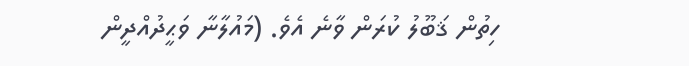ހިތުން ޤަބޫލު ކުރަން ވާނެ އެވެ. (މައުލާނާ ވަޙީދުއްދީން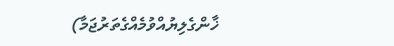ޚާންގެލިޔުއްވުމެއްގެތަރުޖަމާ)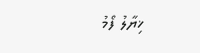ޚިޔާލު ފޯމު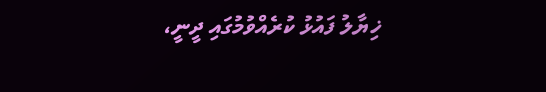ޚިޔާލު ފައުޅު ކުރެއްވުމުގައި ދީނީ،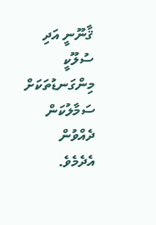ޤާނޫނީ އަދި ސުލޫކީ މިންގަނޑުތަކަށް ސަމާލުކަން ދެއްވުން އެދެމެވެ.